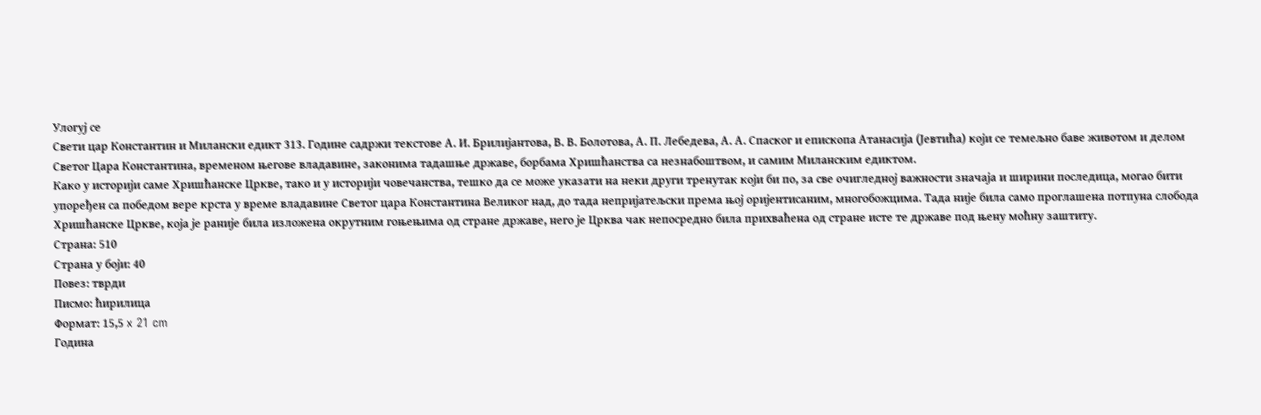Улогуј се
Свети цар Константин и Милански едикт 313. Године садржи текстове А. И. Брилијантова, В. В. Болотова, А. П. Лебедева, А. А. Спаског и епископа Атанасија (Јевтића) који се темељно баве животом и делом Светог Цара Константина, временом његове владавине, законима тадашње државе, борбама Хришћанства са незнабоштвом, и самим Миланским едиктом.
Како у историји саме Хришћанске Цркве, тако и у историји човечанства, тешко да се може указати на неки други тренутак који би по, за све очигледној важности значаја и ширини последица, могао бити упоређен са победом вере крста у време владавине Светог цара Константина Великог над, до тада непријатељски према њој оријентисаним, многобожцима. Тада није била само проглашена потпуна слобода Хришћанске Цркве, која је раније била изложена окрутним гоњењима од стране државе, него је Црква чак непосредно била прихваћена од стране исте те државе под њену моћну заштиту.
Страна: 510
Страна у боји: 40
Повез: тврди
Писмо: ћирилица
Формат: 15,5 x 21 cm
Година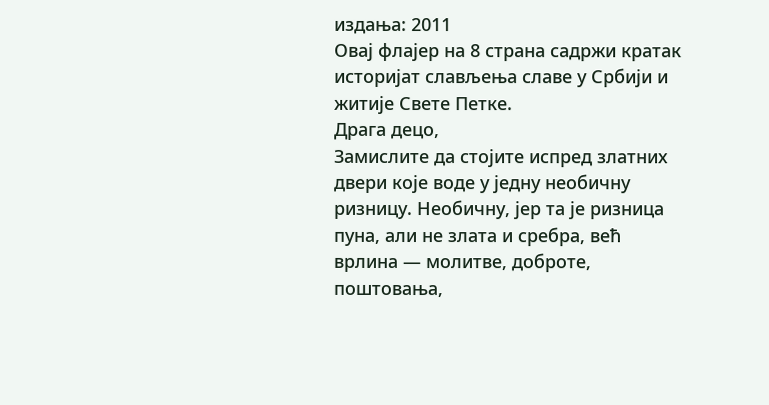издања: 2011
Овај флајер на 8 страна садржи кратак историјат слављења славе у Србији и житије Свете Петке.
Драга децо,
Замислите да стојите испред златних двери које воде у једну необичну ризницу. Необичну, јер та је ризница пуна, али не злата и сребра, већ врлина — молитве, доброте, поштовања,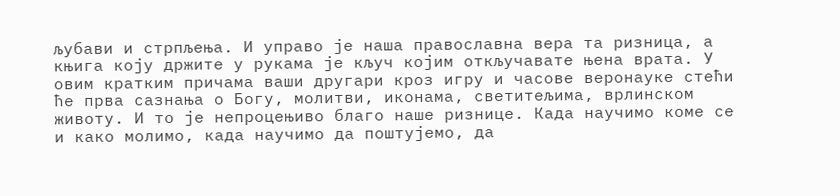љубави и стрпљења. И управо је наша православна вера та ризница, а књига коју држите у рукама је кључ којим откључавате њена врата. У овим кратким причама ваши другари кроз игру и часове веронауке стећи ће прва сазнања о Богу, молитви, иконама, светитељима, врлинском животу. И то је непроцењиво благо наше ризнице. Када научимо коме се и како молимо, када научимо да поштујемо, да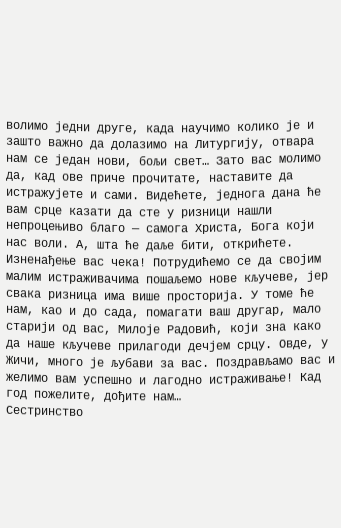волимо једни друге, када научимо колико је и зашто важно да долазимо на Литургију, отвара нам се један нови, бољи свет… Зато вас молимо да, кад ове приче прочитате, наставите да истражујете и сами. Видећете, једнога дана ће вам срце казати да сте у ризници нашли непроцењиво благо — самога Христа, Бога који нас воли. А, шта ће даље бити, открићете. Изненађење вас чека! Потрудићемо се да својим малим истраживачима пошаљемо нове кључеве, јер свака ризница има више просторија. У томе ће нам, као и до сада, помагати ваш другар, мало старији од вас, Милоје Радовић, који зна како да наше кључеве прилагоди дечјем срцу. Овде, у Жичи, много је љубави за вас. Поздрављамо вас и желимо вам успешно и лагодно истраживање! Кад год пожелите, дођите нам…
Сестринство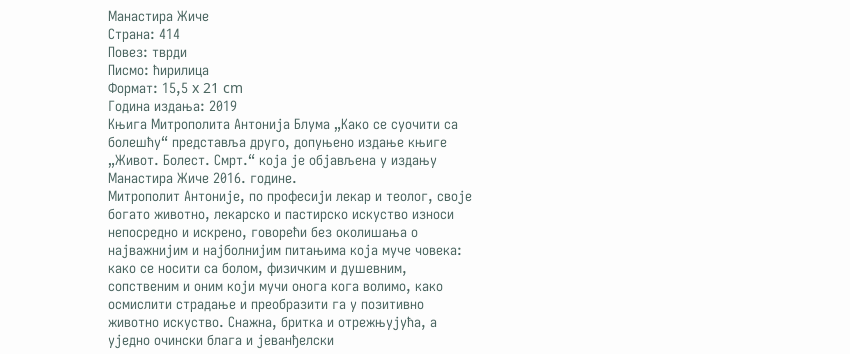Манастира Жиче
Страна: 414
Повез: тврди
Писмо: ћирилица
Формат: 15,5 x 21 cm
Година издања: 2019
Књига Митрополита Антонија Блума „Како се суочити са болешћу“ представља друго, допуњено издање књиге „Живот. Болест. Смрт.“ која је објављена у издању Манастира Жиче 2016. године.
Митрополит Антоније, по професији лекар и теолог, своје богато животно, лекарско и пастирско искуство износи непосредно и искрено, говорећи без околишања о најважнијим и најболнијим питањима која муче човека: како се носити са болом, физичким и душевним, сопственим и оним који мучи онога кога волимо, како осмислити страдање и преобразити га у позитивно животно искуство. Снажна, бритка и отрежњујућа, а уједно очински блага и јеванђелски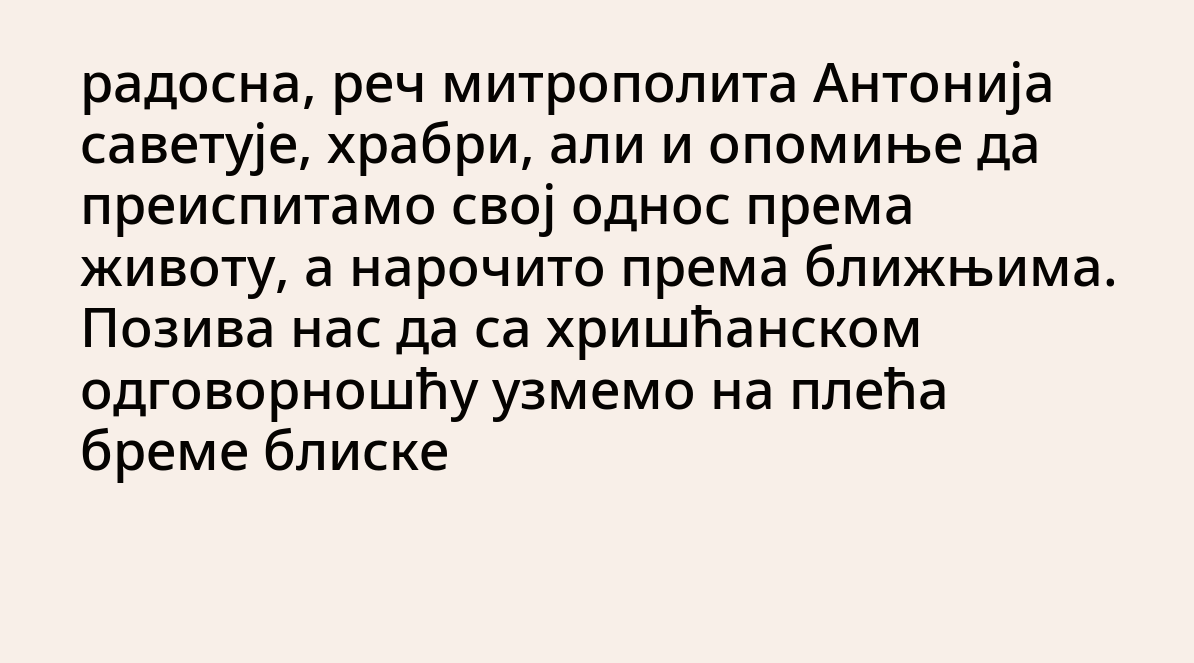радосна, реч митрополита Антонија саветује, храбри, али и опомиње да преиспитамо свој однос према животу, а нарочито према ближњима. Позива нас да са хришћанском одговорношћу узмемо на плећа бреме блиске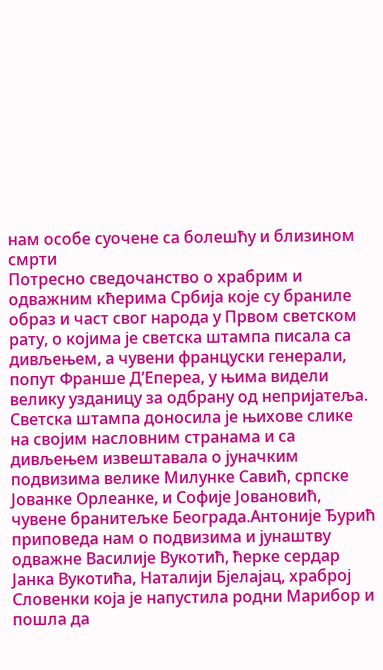нам особе суочене са болешћу и близином смрти
Потресно сведочанство о храбрим и одважним кћерима Србија које су браниле образ и част свог народа у Првом светском рату, о којима је светска штампа писала са дивљењем, а чувени француски генерали, попут Франше Д’Епереа, у њима видели велику узданицу за одбрану од непријатеља. Светска штампа доносила је њихове слике на својим насловним странама и са дивљењем извештавала о јуначким подвизима велике Милунке Савић, српске Јованке Орлеанке, и Софије Јовановић, чувене бранитељке Београда.Антоније Ђурић приповеда нам о подвизима и јунаштву одважне Василије Вукотић, ћерке сердар Јанка Вукотића, Наталији Бјелајац, храброј Словенки која је напустила родни Марибор и пошла да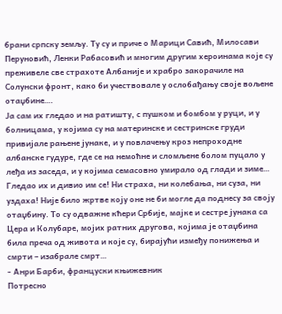брани српску земљу. Ту су и приче о Марици Савић, Милосави Перуновић, Ленки Рабасовић и многим другим хероинама које су преживеле све страхоте Албаније и храбро закорачиле на Солунски фронт, како би учествовале у ослобађању своје вољене отаџбине….
Ја сам их гледао и на ратишту, с пушком и бомбом у руци, и у болницама, у којима су на материнске и сестринске груди привијале рањене јунаке, и у повлачењу кроз непроходне албанске гудуре, где се на немоћне и сломљене болом пуцало у леђа из заседа, и у којима семасовно умирало од глади и зиме… Гледао их и дивио им се! Ни страха, ни колебања, ни суза, ни уздаха! Није било жртве коју оне не би могле да поднесу за своју отаџбину. То су одважне кћери Србије, мајке и сестре јунака са Цера и Колубаре, мојих ратних другова, којима је отаџбина била преча од живота и које су, бирајући између понижења и смрти – изабрале смрт…
- Анри Барби, француски књижевник
Потресно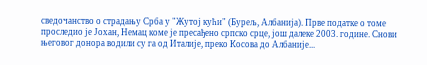сведочанство о страдању Срба у "Жутој кући" (Бурељ, Албанија). Прве податке о томе проследио је Јохан, Немац коме је пресађено српско срце, још далеке 2003. године. Снови његовог донора водили су га од Италије, преко Косова до Албаније...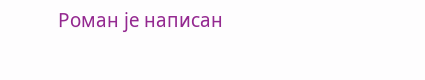Роман је написан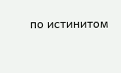по истинитом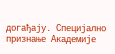догађају. Специјално признање Академије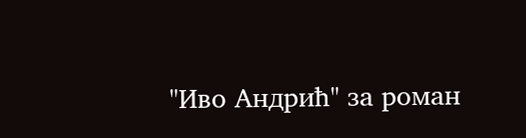"Иво Андрић" за роман